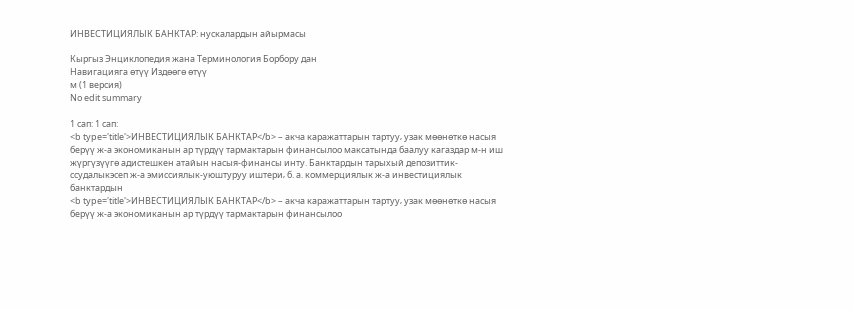ИНВЕСТИЦИЯЛЫК БАНКТАР: нускалардын айырмасы

Кыргыз Энциклопедия жана Терминология Борбору дан
Навигацияга өтүү Издөөгө өтүү
м (1 версия)
No edit summary

1 сап: 1 сап:
<b type='title'>ИНВЕСТИЦИЯЛЫК БАНКТАР</b> – акча каражаттарын тартуу‚ узак мөөнөткө насыя берүү ж-а экономиканын ар түрдүү тармактарын финансылоо максатында баалуу кагаздар м-н иш жүргүзүүгө адистешкен атайын насыя-финансы инту. Банктардын тарыхый депозиттик-ссудалыкэсеп ж-а эмиссиялык-уюштуруу иштери‚ б. а. коммерциялык ж-а инвестициялык банктардын
<b type='title'>ИНВЕСТИЦИЯЛЫК БАНКТАР</b> – акча каражаттарын тартуу‚ узак мөөнөткө насыя берүү ж-а экономиканын ар түрдүү тармактарын финансылоо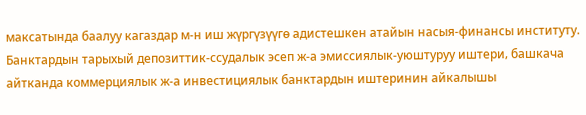максатында баалуу кагаздар м-н иш жүргүзүүгө адистешкен атайын насыя-финансы институту. Банктардын тарыхый депозиттик-ссудалык эсеп ж-а эмиссиялык-уюштуруу иштери‚ башкача айтканда коммерциялык ж-а инвестициялык банктардын иштеринин айкалышы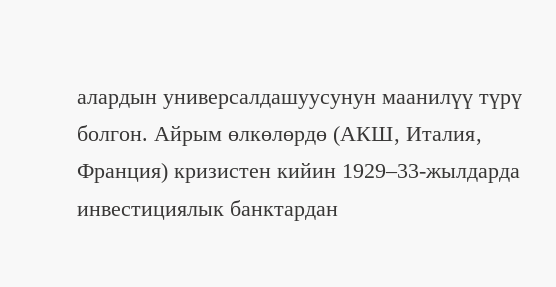алардын универсалдашуусунун маанилүү түрү болгон. Айрым өлкөлөрдө (АКШ‚ Италия‚ Франция) кризистен кийин 1929–33-жылдарда инвестициялык банктардан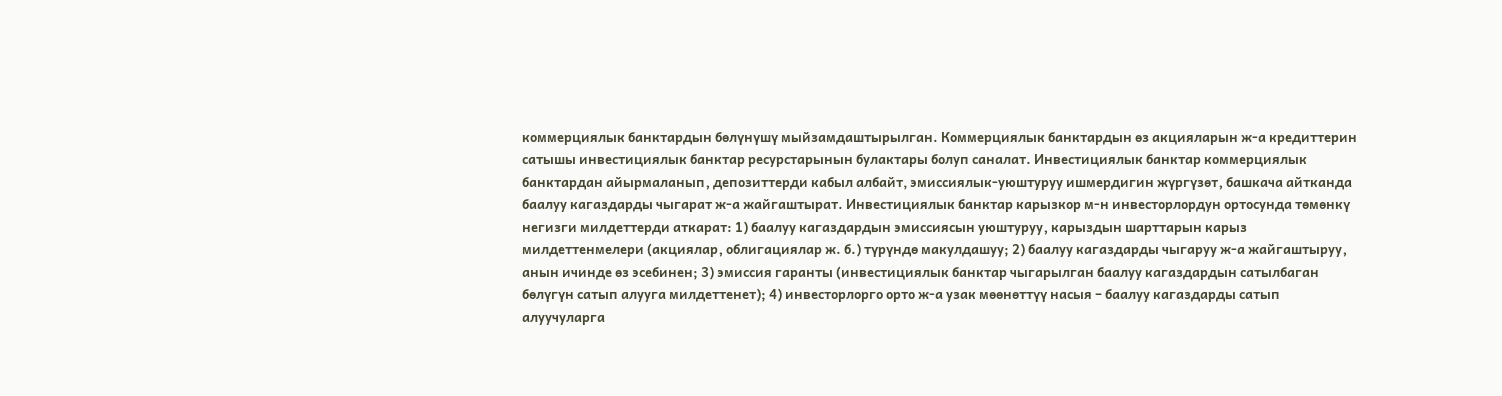коммерциялык банктардын бөлүнүшү мыйзамдаштырылган. Коммерциялык банктардын өз акцияларын ж-а кредиттерин сатышы инвестициялык банктар ресурстарынын булактары болуп саналат. Инвестициялык банктар коммерциялык банктардан айырмаланып‚ депозиттерди кабыл албайт, эмиссиялык-уюштуруу ишмердигин жүргүзөт‚ башкача айтканда баалуу кагаздарды чыгарат ж-а жайгаштырат. Инвестициялык банктар карызкор м-н инвесторлордун ортосунда төмөнкү негизги милдеттерди аткарат: 1) баалуу кагаздардын эмиссиясын уюштуруу‚ карыздын шарттарын карыз милдеттенмелери (акциялар‚ облигациялар ж. б.) түрүндө макулдашуу; 2) баалуу кагаздарды чыгаруу ж-а жайгаштыруу‚ анын ичинде өз эсебинен; 3) эмиссия гаранты (инвестициялык банктар чыгарылган баалуу кагаздардын сатылбаган бөлүгүн сатып алууга милдеттенет); 4) инвесторлорго орто ж-а узак мөөнөттүү насыя – баалуу кагаздарды сатып алуучуларга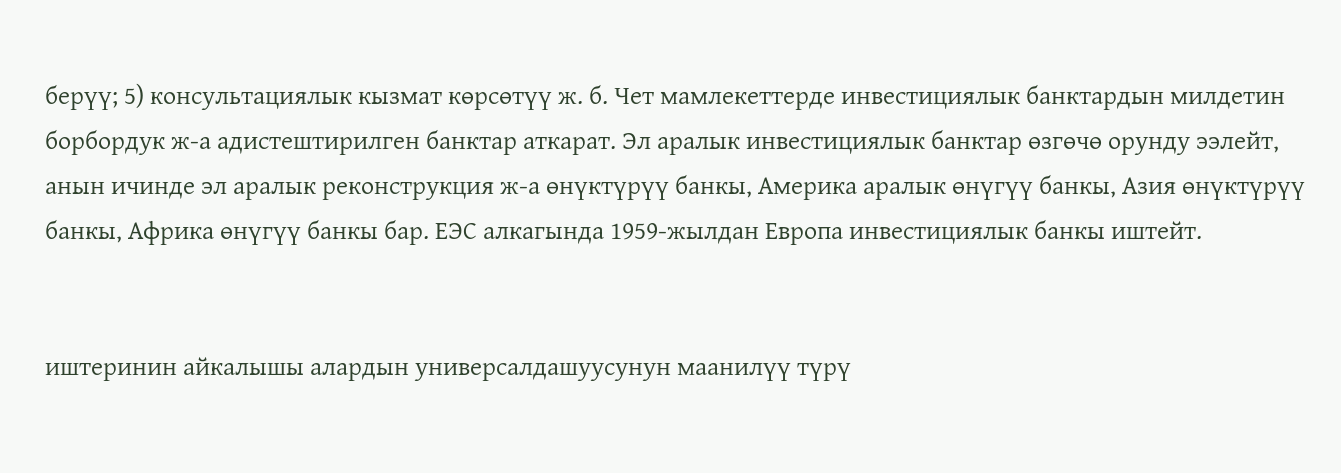берүү; 5) консультациялык кызмат көрсөтүү ж. б. Чет мамлекеттерде инвестициялык банктардын милдетин борбордук ж-а адистештирилген банктар аткарат. Эл аралык инвестициялык банктар өзгөчө орунду ээлейт‚ анын ичинде эл аралык реконструкция ж-а өнүктүрүү банкы‚ Америка аралык өнүгүү банкы‚ Азия өнүктүрүү банкы‚ Африка өнүгүү банкы бар. ЕЭС алкагында 1959-жылдан Европа инвестициялык банкы иштейт.


иштеринин айкалышы алардын универсалдашуусунун маанилүү түрү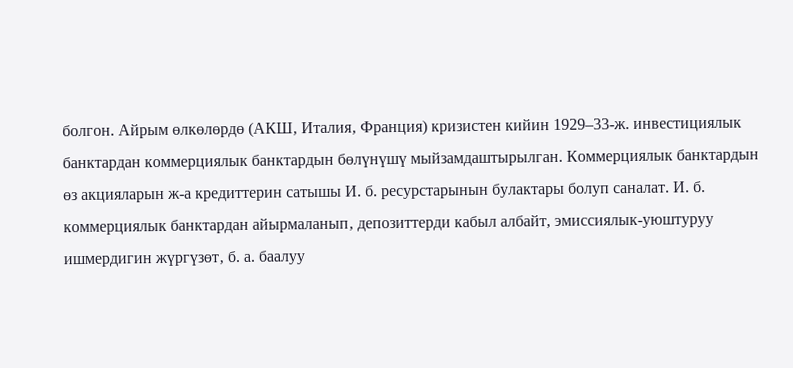болгон. Айрым өлкөлөрдө (АКШ‚ Италия‚ Франция) кризистен кийин 1929–33-ж. инвестициялык банктардан коммерциялык банктардын бөлүнүшү мыйзамдаштырылган. Коммерциялык банктардын өз акцияларын ж-а кредиттерин сатышы И. б. ресурстарынын булактары болуп саналат. И. б. коммерциялык банктардан айырмаланып‚ депозиттерди кабыл албайт, эмиссиялык-уюштуруу ишмердигин жүргүзөт‚ б. а. баалуу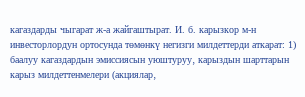кагаздарды чыгарат ж-а жайгаштырат. И. б. карызкор м-н инвесторлордун ортосунда төмөнкү негизги милдеттерди аткарат: 1) баалуу кагаздардын эмиссиясын уюштуруу‚ карыздын шарттарын карыз милдеттенмелери (акциялар‚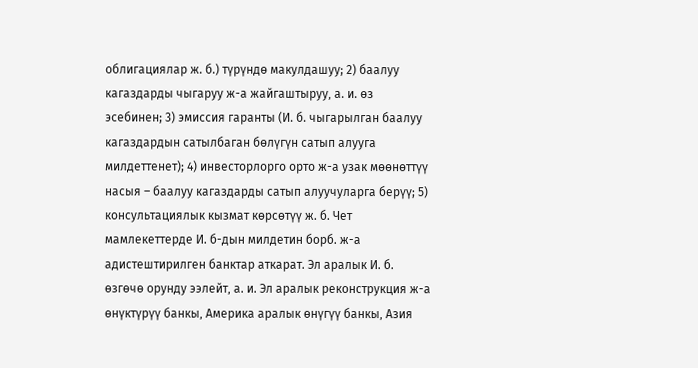облигациялар ж. б.) түрүндө макулдашуу; 2) баалуу кагаздарды чыгаруу ж-а жайгаштыруу‚ а. и. өз эсебинен; 3) эмиссия гаранты (И. б. чыгарылган баалуу кагаздардын сатылбаган бөлүгүн сатып алууга милдеттенет); 4) инвесторлорго орто ж-а узак мөөнөттүү насыя – баалуу кагаздарды сатып алуучуларга берүү; 5) консультациялык кызмат көрсөтүү ж. б. Чет мамлекеттерде И. б-дын милдетин борб. ж-а адистештирилген банктар аткарат. Эл аралык И. б. өзгөчө орунду ээлейт‚ а. и. Эл аралык реконструкция ж-а
өнүктүрүү банкы‚ Америка аралык өнүгүү банкы‚ Азия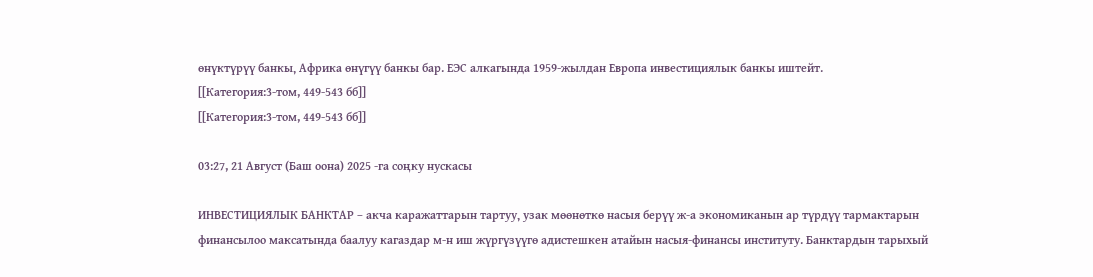өнүктүрүү банкы‚ Африка өнүгүү банкы бар. ЕЭС алкагында 1959-жылдан Европа инвестициялык банкы иштейт.
[[Категория:3-том, 449-543 бб]]
[[Категория:3-том, 449-543 бб]]

03:27, 21 Август (Баш оона) 2025 -га соңку нускасы

ИНВЕСТИЦИЯЛЫК БАНКТАР – акча каражаттарын тартуу‚ узак мөөнөткө насыя берүү ж-а экономиканын ар түрдүү тармактарын финансылоо максатында баалуу кагаздар м-н иш жүргүзүүгө адистешкен атайын насыя-финансы институту. Банктардын тарыхый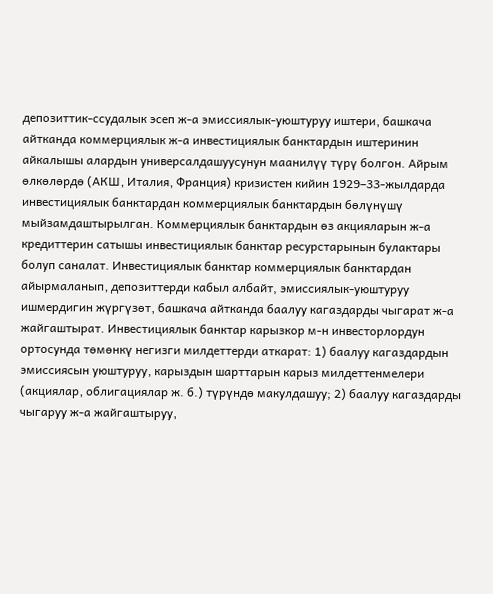депозиттик-ссудалык эсеп ж-а эмиссиялык-уюштуруу иштери‚ башкача айтканда коммерциялык ж-а инвестициялык банктардын иштеринин айкалышы алардын универсалдашуусунун маанилүү түрү болгон. Айрым өлкөлөрдө (АКШ‚ Италия‚ Франция) кризистен кийин 1929–33-жылдарда инвестициялык банктардан коммерциялык банктардын бөлүнүшү мыйзамдаштырылган. Коммерциялык банктардын өз акцияларын ж-а кредиттерин сатышы инвестициялык банктар ресурстарынын булактары болуп саналат. Инвестициялык банктар коммерциялык банктардан айырмаланып‚ депозиттерди кабыл албайт, эмиссиялык-уюштуруу ишмердигин жүргүзөт‚ башкача айтканда баалуу кагаздарды чыгарат ж-а жайгаштырат. Инвестициялык банктар карызкор м-н инвесторлордун ортосунда төмөнкү негизги милдеттерди аткарат: 1) баалуу кагаздардын эмиссиясын уюштуруу‚ карыздын шарттарын карыз милдеттенмелери (акциялар‚ облигациялар ж. б.) түрүндө макулдашуу; 2) баалуу кагаздарды чыгаруу ж-а жайгаштыруу‚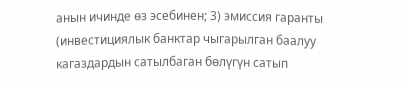анын ичинде өз эсебинен; 3) эмиссия гаранты (инвестициялык банктар чыгарылган баалуу кагаздардын сатылбаган бөлүгүн сатып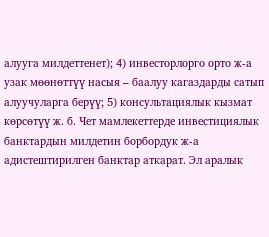алууга милдеттенет); 4) инвесторлорго орто ж-а узак мөөнөттүү насыя – баалуу кагаздарды сатып алуучуларга берүү; 5) консультациялык кызмат көрсөтүү ж. б. Чет мамлекеттерде инвестициялык банктардын милдетин борбордук ж-а адистештирилген банктар аткарат. Эл аралык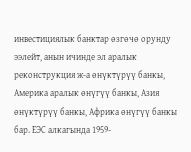инвестициялык банктар өзгөчө орунду ээлейт‚ анын ичинде эл аралык реконструкция ж-а өнүктүрүү банкы‚ Америка аралык өнүгүү банкы‚ Азия өнүктүрүү банкы‚ Африка өнүгүү банкы бар. ЕЭС алкагында 1959-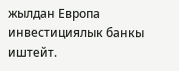жылдан Европа инвестициялык банкы иштейт.